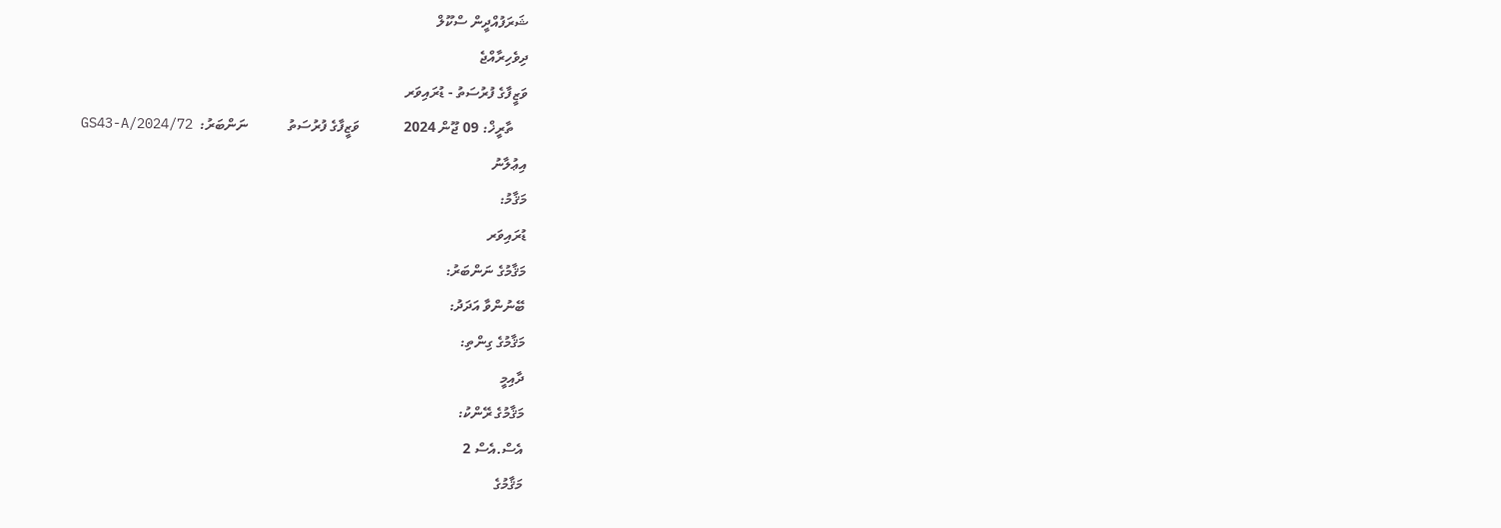ޝަރަފުއްދީން ސްކޫލް
ދިވެހިރާއްޖެ
ވަޒީފާގެ ފުރުސަތު - ޑުރައިވަރ
    ތާރީޚް: 09 ޖޫން 2024            ވަޒީފާގެ ފުރުސަތު           ނަންބަރު:  GS43-A/2024/72
އިޢުލާނު
މަޤާމު:
ޑުރައިވަރ
މަޤާމުގެ ނަންބަރު:
ބޭނުންވާ އަދަދު:
މަޤާމުގެ ގިންތި:
ދާއިމީ
މަޤާމުގެ ރޭންކު:
އެސް.އެސް 2
މަޤާމުގެ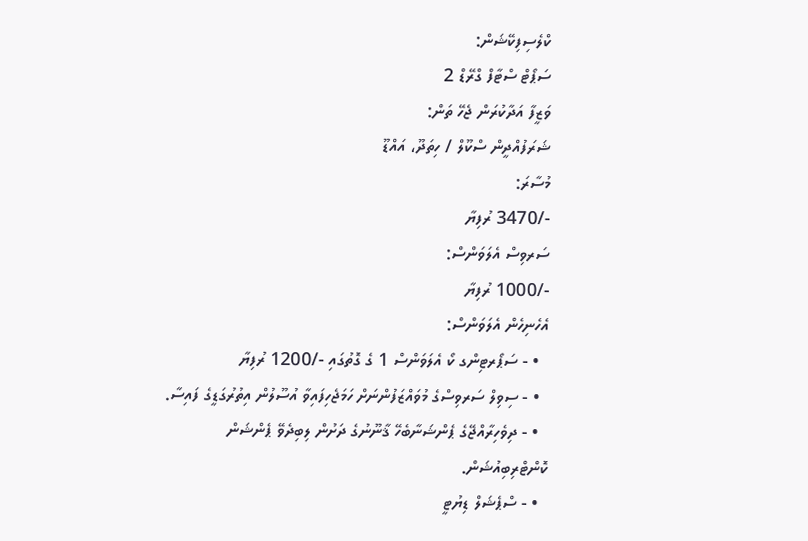ކްލެސިފިކޭޝަން:
ސަޕޯޓް ސްޓާފް ގްރޭޑް 2
ވަޒީފާ އަދާކުރަން ޖެހޭ ތަން:
ޝަރަފުއްދީން ސްކޫލް / ހިތަދޫ، އައްޑޫ
މުސާރަ:
-/3470 ރުފިޔާ
ސަރވިސް އެލަވަންސް:
-/1000 ރުފިޔާ
އެހެނިހެން އެލަވަންސް:
  • - ސަޕޯރޓިންގ ކޯ އެލަވަންސް 1 ގެ ގޮތުގައި -/1200 ރުފިޔާ
  • - ސިވިލް ސަރވިސްގެ މުވައްޒަފުންނަށް ހަމަޖެހިފައިވާ އުސޫލުން އިތުރުގަޑީގެ ފައިސާ.
  • - ދިވެހިރާއްޖޭގެ ޕެންޝަނާބެހޭ ޤާނޫނުގެ ދަށުން ލިބިދެވޭ ޕެންޝަން ކޮންޓްރިބިއުޝަން.
  • - ސްޕެޝަލް ޑިޔުޓީ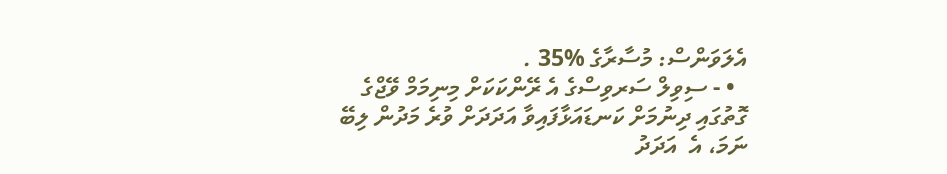އެލަވަންސް: މުސާރާގެ %35 .
  • - ސިވިލް ސަރވިސްގެ އެ ރޭންކަކަށް މިނިމަމް ވޭޖްގެ ގޮތުގައި ދިނުމަށް ކަނޑައަޅާފައިވާ އަދަދަށް ވުރެ މަދުން ލިބޭ ނަމަ، އެ  އަދަދު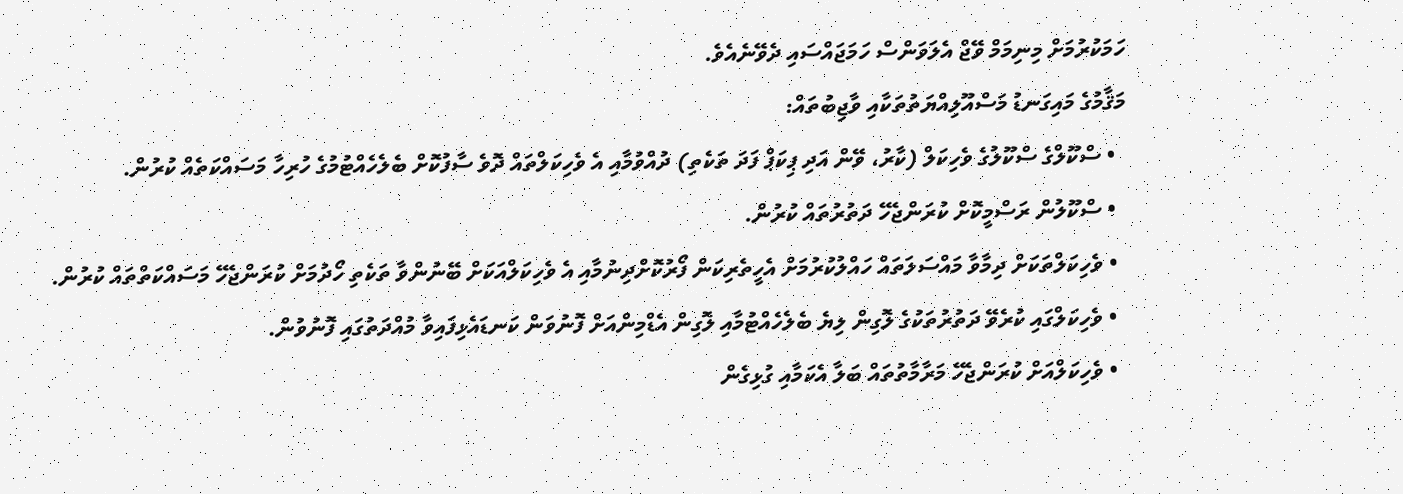ހަމަކުރުމަށް މިނިމަމް ވޭޖް އެލަވަންސް ހަމަޖައްސައި ދެވޭނެއެވެ.
މަޤާމުގެ މައިގަނޑު މަސްއޫލިއްޔަތުތަކާއި ވާޖިބުތައް:
  • ސްކޫލްގެ ސްކޫލުގެ ވެހިކަލް (ކާރު، ވޭން އަދި ޕިކަޕް ފަދަ ތަކެތި) ދުއްވުމާއި އެ ވެހިކަލްތައް ދޮވެ ސާފުކޮށް ބެލެހެއްޓުމުގެ ހުރިހާ މަސައްކަތެއް ކުރުން.
  • ސްކޫލުން ރަސްމީކޮށް ކުރަންޖެހޭ ދަތުރުތައް ކުރުން.
  • ވެހިކަލްތަކަށް ދިމާވާ މައްސަލަތައް ހައްލުކުރުމަށް އެހީތެރިކަން ފޯރުކޮށްދިނުމާއި އެ ވެހިކަލްއަކަށް ބޭނުންވާ ތަކެތި ހޯދުމަށް ކުރަންޖެހޭ މަސައްކަތްތައް ކުރުން.
  • ވެހިކަލްގައި ކުރެވޭ ދަތުރުތަކުގެ ލޮގިން ލިޔެ ބެލެހެއްޓުމާއި ލޮގިން އެޑްމިންއަށް ފޮނުވަން ކަނޑައެޅިފައިވާ މުއްދަތުގައި ފޮނުވުން.
  • ވެހިކަލްއަށް ކުރަންޖެހޭ މަރާމާތުތައް ބަލާ އެކަމާއި ގުޅިގެން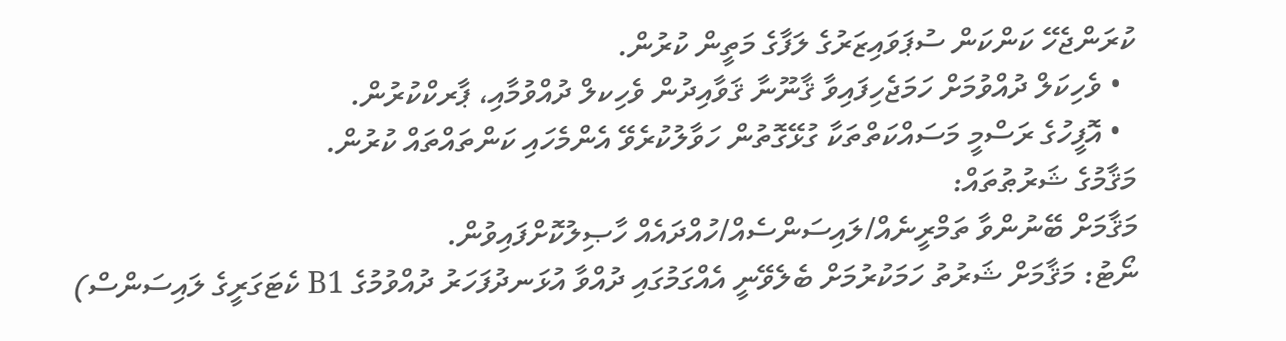ކުރަންޖެހޭ ކަންކަން ސުޕަވައިޒަރުގެ ލަފާގެ މަތީން ކުރުން.
  • ވެހިކަލް ދުއްވުމަށް ހަމަޖެހިފައިވާ ޤާނޫނާ ޤަވާއިދުން ވެހިކލް ދުއްވުމާއި، ޕާރކްކުރުން.
  • އޮފީހުގެ ރަސްމީ މަސައްކަތްތަކާ ގުޅޭގޮތުން ހަވާލުކުރެވޭ އެންމެހައި ކަންތައްތައް ކުރުން.
މަޤާމުގެ ޝަރުޠުތައް:
މަޤާމަށް ބޭނުންވާ ތަމްރީނެއް/ލައިސަންސެއް/ހުއްދައެއް ހާޞިލުކޮށްފައިވުން.
ނޯޓު: މަޤާމަށް ޝަރުތު ހަމަކުރުމަށް ބެލެވޭނީ އެއްގަމުގައި ދުއްވާ އުޅަނދުފަހަރު ދުއްވުމުގެ B1 ކެޓަގަރީގެ ލައިސަންސް)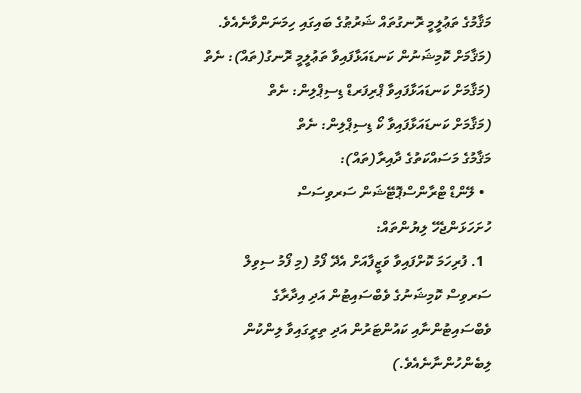މަޤާމުގެ ތަޢުލީމީ ރޮނގުތައް ޝަރުޠުގެ ބައިގައި ހިމަނަންވާނެއެވެ.
(މަޤާމަށް ކޮމިޝަނުން ކަނޑައަޅާފައިވާ ތަޢުލީމީ ރޮނގު(ތައް): ނެތް
(މަޤާމަށް ކަނޑައަޅާފައިވާ ޕްރިފަރޑް ޑިސިޕްލިން: ނެތް
(މަޤާމަށް ކަނޑައަޅާފައިވާ ކޯ ޑިސިޕްލިން: ނެތް
މަޤާމުގެ މަސައްކަތުގެ ދާއިރާ(ތައް):
  • ލޭންޑް ޓްރާންސްޕޮޓޭޝަން ސަރވިސަސް
ހުށަހަޅަންޖެހޭ ލިޔުންތައް:
  1. ފުރިހަމަ ކޮށްފައިވާ ވަޒީފާއަށް އެދޭ ފޯމު (މި ފޯމު ސިވިލް ސަރވިސް ކޮމިޝަނުގެ ވެބްސައިޓުން އަދި އިދާރާގެ ވެބްސައިޓުންނާއި ކައުންޓަރުން އަދި ތިރީގައިވާ ލިންކުން ލިބެންހުންނާނެއެވެ.)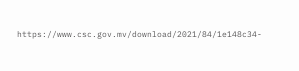https://www.csc.gov.mv/download/2021/84/1e148c34-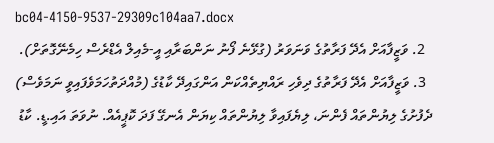bc04-4150-9537-29309c104aa7.docx
  2. ވަޒީފާއަށް އެދޭ ފަރާތުގެ ވަނަވަރު (ގުޅޭނެ ފޯނު ނަންބަރާއި އީ-މެއިލް އެޑްރެސް ހިމެނޭގޮތަށް).
  3. ވަޒީފާއަށް އެދޭ ފަރާތުގެ ދިވެހި ރައްޔިތެއްކަން އަންގައިދޭ ކާޑުގެ (މުއްދަތުހަމަވެފައިވީ ނަމަވެސް) ދެފުށުގެ ލިޔުންތައް ފެންނަ، ލިޔެފައިވާ ލިޔުންތައް ކިޔަން އެނގޭ ފަދަ ކޮޕީއެއް. ނުވަތަ އައި.ޑީ. ކާޑު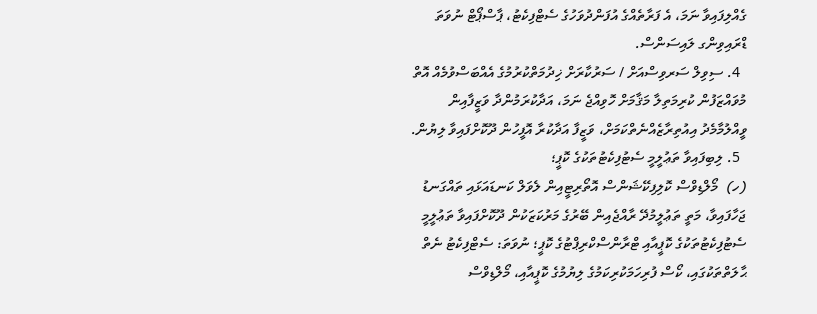ގެއްލިފައިވާ ނަމަ، އެ ފަރާތެއްގެ އުފަންދުވަހުގެ ސެޓްފިކެޓު، ޕާސްޕޯޓް ނުވަތަ ޑްރައިވިންގ ލައިސަންސް.
  4. ސިވިލް ސަރވިސްއަށް / ސަރުކާރަށް ޚިދުމަތްކުރުމުގެ އެއްބަސްވުމެއް އޮތް މުވައްޒަފުން ކުރިމަތިލާ މަޤާމަށް ހޮވިއްޖެ ނަމަ، އަދާކުރަމުންދާ ވަޒީފާއިން ވީއްލުމާމެދު އިއުތިރާޒެއްނެތްކަމަށް، ވަޒީފާ އަދާކުރާ އޮފީހުން ދޫކޮށްފައިވާ ލިޔުން.
  5. ލިބިފައިވާ ތަޢުލީމީ ސެޓުފިކެޓުތަކުގެ ކޮޕީ؛
(ހ)  މޯލްޑިވްސް ކޮލިފިކޭޝަންސް އޮތޯރިޓީއިން ލެވަލް ކަނޑައަޅައި ތައްގަނޑު ޖަހާފައިވާ، މަތީ ތަޢުލީމުދޭ ރާއްޖެއިން ބޭރުގެ މަރުކަޒަކުން ދޫކޮށްފައިވާ ތަޢުލީމީ ސެޓުފިކެޓުތަކުގެ ކޮޕީއާއި ޓްރާންސްކްރިޕްޓުގެ ކޮޕީ؛ ނުވަތަ: ސެޓްފިކެޓު ނެތް ޙާލަތްތަކުގައި، ކޯސް ފުރިހަމަކުރިކަމުގެ ލިޔުމުގެ ކޮޕީއާއި، މޯލްޑިވްސް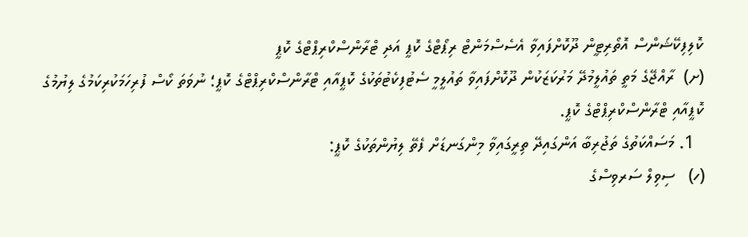ކޮލިފިކޭޝަންސް އޮތޯރިޓީން ދޫކޮށްފައިވާ އެސެސްމަންޓް ރިޕޯޓްގެ ކޮޕީ އަދި ޓްރާންސްކްރިޕްޓްގެ ކޮޕީ
(ށ)  ރާއްޖޭގެ މަތީ ތައުލީމުދޭ މަރުކަޒަކުން ދޫކޮށްފައިވާ ތައުލީމީ ސެޓުފިކެޓުތަކުގެ ކޮޕީއާއި ޓްރާންސްކްރިޕްޓްގެ ކޮޕީ؛ ނުވަތަ ކޯސް ފުރިހަމަކުރިކަމުގެ ލިޔުމުގެ ކޮޕީއާއި ޓްރާންސްކްރިޕްޓްގެ ކޮޕީ.
  1. މަސައްކަތުގެ ތަޖުރިބާ އަންގައިދޭ ތިރީގައިވާ މިންގަނޑަށް ފެތޭ ލިޔުންތަކުގެ ކޮޕީ:
(ހ)   ސިވިލް ސަރވިސްގެ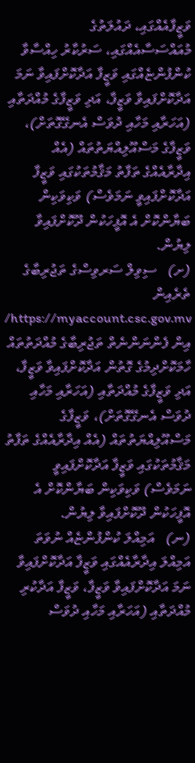ވަޒީފާއެއްގައި، ދައުލަތުގެ މުއައްސަސާއެއްގައި، ސަރުކާރު ހިއްސާވާ ކުންފުންޏެއްގައި ވަޒީފާ އަދާކޮށްފައިވާ ނަމަ އަދާކޮށްފައިވާ ވަޒީފާ، އަދި ވަޒީފާގެ މުއްދަތާއި (އަހަރާއި މަހާއި ދުވަސް އެނގޭގޮތަށް)، ވަޒީފާގެ މަސްއޫލިއްޔަތުތައް (އެއް އިދާރާއެއްގެ ތަފާތު މަޤާމުތަކުގައި ވަޒީފާ އަދާކޮށްފައިވީ ނަމަވެސް) ވަކިވަކިން ބަޔާންކޮށް އެ އޮފީހަކުން ދޫކޮށްފައިވާ ލިޔުން.
(ށ)   ސިވިލް ސަރވިސްގެ ތަޖުރިބާގެ ތެރެއިން https://myaccount.csc.gov.mv/ އިން ފެންނަންނެތް ތަޖުރިބާގެ މުއްދަތުތައް ހާމަކޮށްދިމުގެ ގޮތުން އަދާކޮށްފައިވާ ވަޒީފާ، އަދި ވަޒީފާގެ މުއްދަތާއި (އަހަރާއި މަހާއި ދުވަސް އެނގޭގޮތަށް)، ވަޒީފާގެ މަސްއޫލިއްޔަތުތައް (އެއް އިދާރާއެއްގެ ތަފާތު މަޤާމުތަކުގައި ވަޒީފާ އަދާކޮށްފައިވީ ނަމަވެސް) ވަކިވަކިން ބަޔާންކޮށް އެ އޮފީހަކުން ދޫކޮށްފައިވާ ލިޔުން.
(ނ)   އަމިއްލަ ކުންފުންޏެއް ނުވަތަ އަމިއްލަ އިދާރާއެއްގައި ވަޒީފާ އަދާކޮށްފައިވާ ނަމަ އަދާކޮށްފައިވާ ވަޒީފާ، ވަޒީފާ އަދާކުރި މުއްދަތާއި (އަހަރާއި މަހާއި ދުވަސް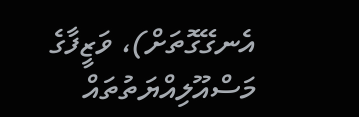އެނގޭގޮތަށް)، ވަޒީފާގެ މަސްއޫލިއްޔަތުތައް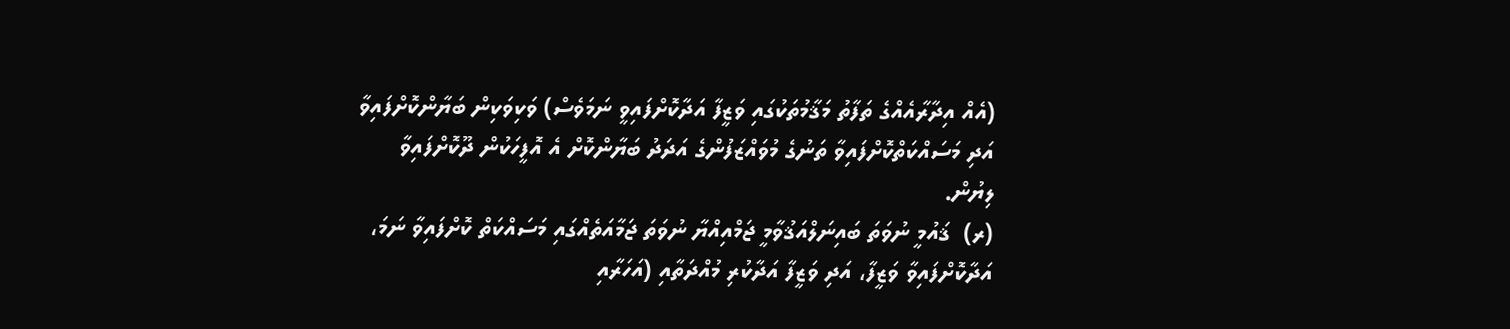(އެއް އިދާރާއެއްގެ ތަފާތު މަޤާމުތަކުގައި ވަޒީފާ އަދާކޮށްފައިވީ ނަމަވެސް) ވަކިވަކިން ބަޔާންކޮށްފައިވާ އަދި މަސައްކަތްކޮށްފައިވާ ތަނުގެ މުވައްޒަފުންގެ އަދަދު ބަޔާންކޮށް އެ އޮފީހަކުން ދޫކޮށްފައިވާ ލިޔުން.
(ރ)  ޤައުމީ ނުވަތަ ބައިނަލްއަޤުވާމީ ޖަމްއިއްޔާ ނުވަތަ ޖަމާއަތެއްގައި މަސައްކަތް ކޮށްފައިވާ ނަމަ، އަދާކޮށްފައިވާ ވަޒީފާ، އަދި ވަޒީފާ އަދާކުރި މުއްދަތާއި (އަހަރާއި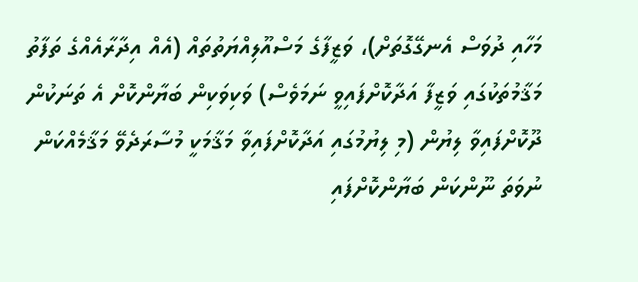މަހާއި ދުވަސް އެނގޭގޮތަށް)، ވަޒީފާގެ މަސްއޫލިއްޔަތުތައް (އެއް އިދާރާއެއްގެ ތަފާތު މަޤާމުތަކުގައި ވަޒީފާ އަދާކޮށްފައިވީ ނަމަވެސް) ވަކިވަކިން ބަޔާންކޮށް އެ ތަނަކުން ދޫކޮށްފައިވާ ލިޔުން (މި ލިޔުމުގައި އަދާކޮށްފައިވާ މަޤާމަކީ މުސާރަދެވޭ މަޤާމެއްކަން ނުވަތަ ނޫންކަން ބަޔާންކޮށްފައި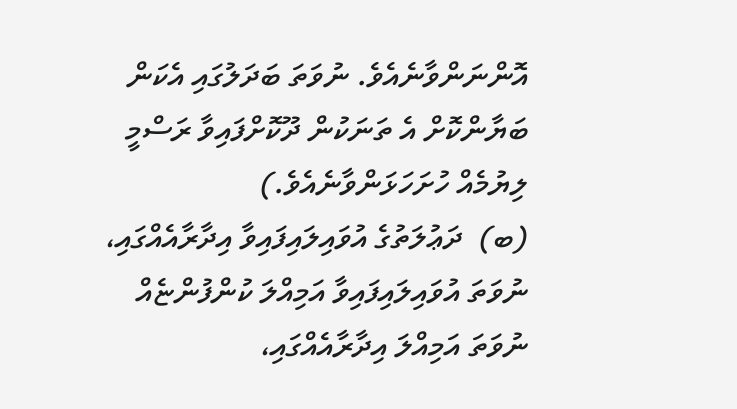އޮންނަންވާނެއެވެ. ނުވަތަ ބަދަލުގައި އެކަން ބަޔާންކޮށް އެ ތަނަކުން ދޫކޮށްފައިވާ ރަސްމީ ލިޔުމެއް ހުށަހަޅަންވާނެއެވެ.)
(ބ)  ދަޢުލަތުގެ އުވައިލައިފައިވާ އިދާރާއެއްގައި، ނުވަތަ އުވައިލައިފައިވާ އަމިއްލަ ކުންފުންޏެއް ނުވަތަ އަމިއްލަ އިދާރާއެއްގައި،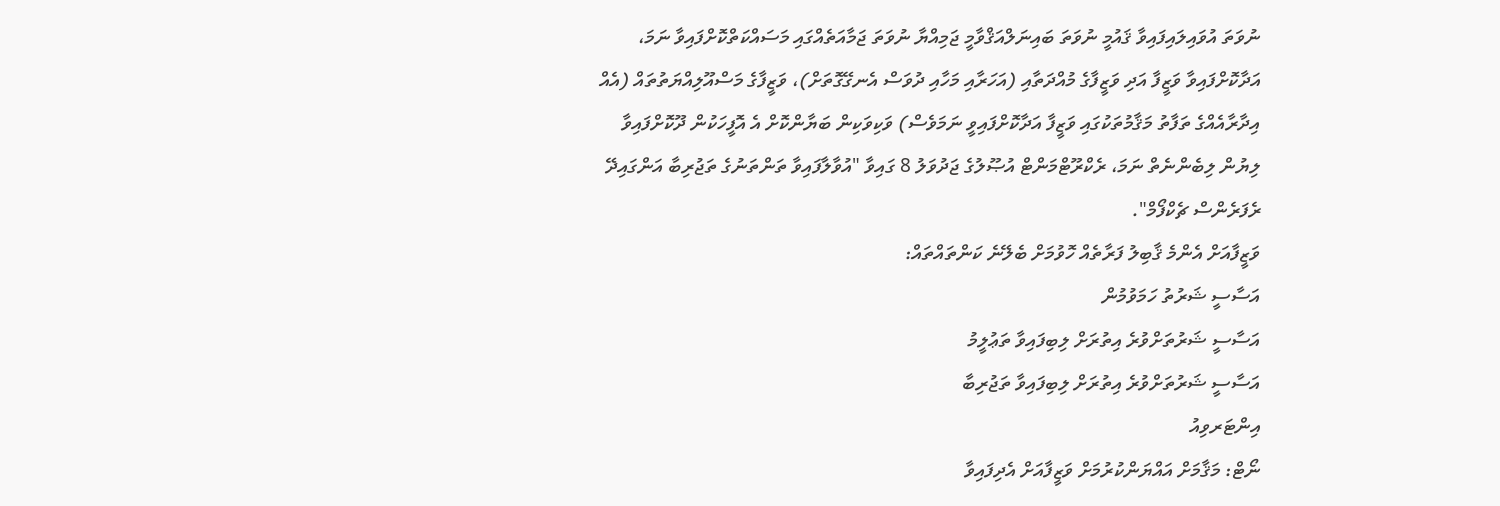ނުވަތަ އުވައިލައިފައިވާ ޤައުމީ ނުވަތަ ބައިނަލްއަޤްވާމީ ޖަމިއްޔާ ނުވަތަ ޖަމާއަތެއްގައި މަސައްކަތްކޮށްފައިވާ ނަމަ، އަދާކޮށްފައިވާ ވަޒީފާ އަދި ވަޒީފާގެ މުއްދަތާއި (އަހަރާއި މަހާއި ދުވަސް އެނގޭގޮތަށް)، ވަޒީފާގެ މަސްއޫލިއްޔަތުތައް (އެއް އިދާރާއެއްގެ ތަފާތު މަޤާމުތަކުގައި ވަޒީފާ އަދާކޮށްފައިވީ ނަމަވެސް) ވަކިވަކިން ބަޔާންކޮށް އެ އޮފީހަކުން ދޫކޮށްފައިވާ ލިޔުން ލިބެންނެތް ނަމަ، ރެކްރޫޓްމަންޓް އުޞޫލުގެ ޖަދުވަލު 8 ގައިވާ "އުވާލާފައިވާ ތަންތަނުގެ ތަޖުރިބާ އަންގައިދޭ ރެފަރެންސް ޗެކްފޯމް".
ވަޒީފާއަށް އެންމެ ޤާބިލު ފަރާތެއް ހޮވުމަށް ބެލޭނެ ކަންތައްތައް:
އަސާސީ ޝަރުތު ހަމަވުމުން
އަސާސީ ޝަރުތަށްވުރެ އިތުރަށް ލިބިފައިވާ ތަޢުލީމު
އަސާސީ ޝަރުތަށްވުރެ އިތުރަށް ލިބިފައިވާ ތަޖުރިބާ
އިންޓަރވިއު
ނޯޓް: މަޤާމަށް އައްޔަންކުރުމަށް ވަޒީފާއަށް އެދިފައިވާ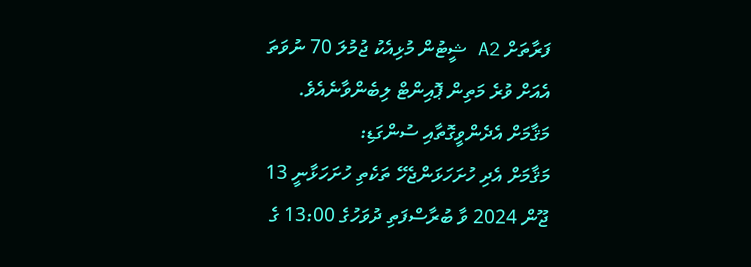ފަރާތަށް A2 ޝީޓުން މުޅިއެކު ޖުމުލަ 70 ނުވަތަ އެއަށް ވުރެ މަތިން ޕޮއިންޓް ލިބެންވާނެއެވެ.
މަޤާމަށް އެދެންވީގޮތާއި ސުންގަޑި:
މަޤާމަށް އެދި ހުށަހަޅަންޖެހޭ ތަކެތި ހުށަހަޅާނީ 13 ޖޫން 2024 ވާ ބުރާސްފަތި ދުވަހުގެ 13:00 ގެ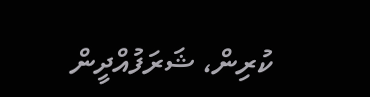ކުރިން، ޝަރަފުއްދީން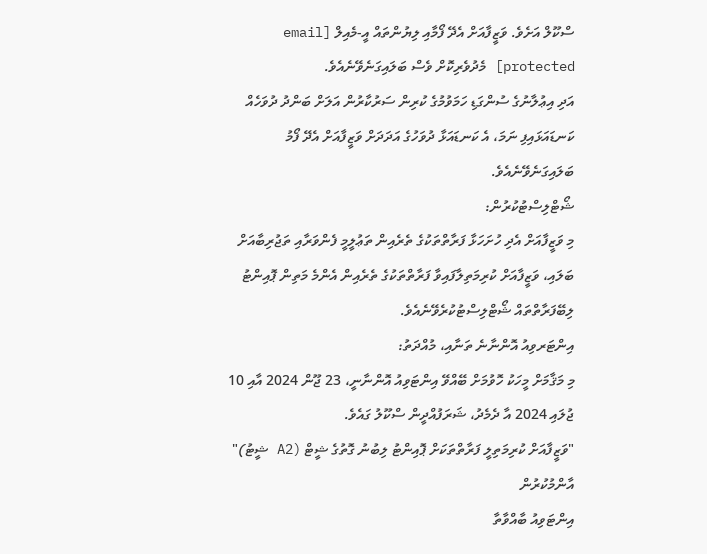ސްކޫލް އަށެވެ. ވަޒީފާއަށް އެދޭ ފޯމާއި ލިޔުންތައް އީ-މެއިލް [email protected] މެދުވެރިކޮށް ވެސް ބަލައިގަނެވޭނެއެވެ.
އަދި އިޢުލާނުގެ ސުންގަޑި ހަމަވުމުގެ ކުރިން ސަރުކާރުން އަލަށް ބަންދު ދުވަހެއް ކަނޑައަޅައިފި ނަމަ، އެ ކަނޑައަޅާ ދުވަހުގެ އަދަދަށް ވަޒީފާއަށް އެދޭ ފޯމު ބަލައިގަނެވޭނެއެވެ.
ޝޯޓްލިސްޓުކުރުން:
މި ވަޒީފާއަށް އެދި ހުށަހަޅާ ފަރާތްތަކުގެ ތެރެއިން ތަޢުލީމީ ފެންވަރާއި ތަޖުރިބާއަށް ބަލައި، ވަޒީފާއަށް ކުރިމަތިލާފައިވާ ފަރާތްތަކުގެ ތެރެއިން އެންމެ މަތިން ޕޮއިންޓު ލިބޭފަރާތްތައް ޝޯޓްލިސްޓުކުރެވޭނެއެވެ.
އިންޓަރވިއު އޮންނާނެ ތަނާއި، މުއްދަތު:
މި މަޤާމަށް މީހަކު ހޮވުމަށް ބޭއްވޭ އިންޓަވިއު އޮންނާނީ، 23 ޖޫން 2024 އާއި 10 ޖުލައި 2024 އާ ދެމެދު، ޝަރަފުއްދީން ސްކޫލު ގައެވެ.
"ވަޒީފާއަށް ކުރިމަތިލީ ފަރާތްތަކަށް ޕޮއިންޓު ލިބުނު ގޮތުގެ ޝީޓް (A2 ޝީޓު)" އާންމުކުރުން
އިންޓަވިއު ބާއްވާތާ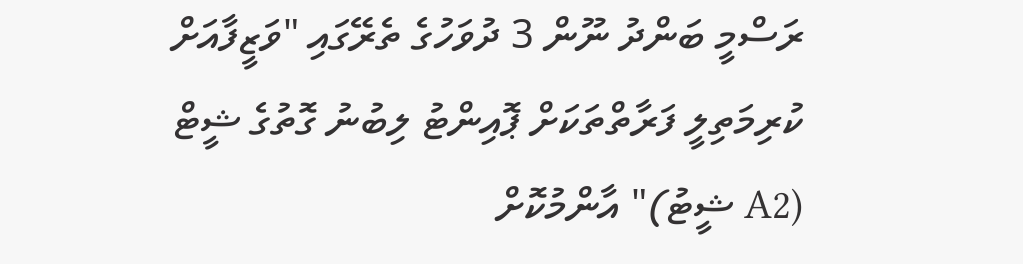ރަސްމީ ބަންދު ނޫން 3 ދުވަހުގެ ތެރޭގައި "ވަޒީފާއަށް ކުރިމަތިލީ ފަރާތްތަކަށް ޕޮއިންޓު ލިބުނު ގޮތުގެ ޝީޓް (A2 ޝީޓު)" އާންމުކޮށް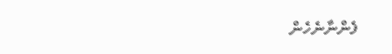ފެންނާނެހެން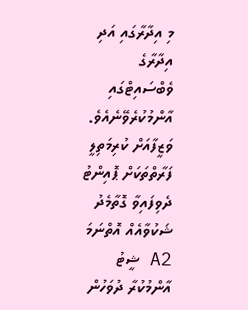މި އިދާރާގައި އަދި އިދާރާގެ ވެބްސައިޓްގައި އާންމުކުރެވޭނެއެވެ. ވަޒީފާއަށް ކުރިމަތިލީ ފަރާތްތަކަށް ޕޮއިންޓު ދެވިފައިވާ ގޮތާމެދު ޝަކުވާއެއް އޮތްނަމަ A2 ޝީޓު އާންމުކުރާ ދުވަހުން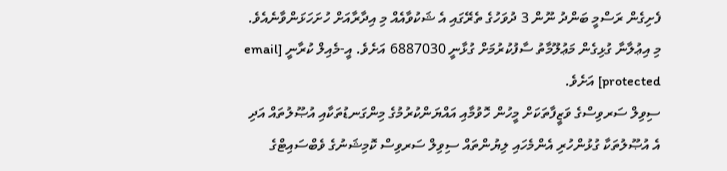ފެށިގެން ރަސްމީ ބަންދު ނޫން 3 ދުވަހުގެ ތެރޭގައި އެ ޝަކުވާއެއް މި އިދާރާއަށް ހުށަހަޅަންވާނެއެވެ.
މި އިޢުލާނާ ގުޅިގެން މަޢުލޫމާތު ސާފުކުރުމަށް ގުޅާނީ 6887030 އަށެވެ. އީ-މެއިލް ކުރާނީ [email protected] އަށެވެ.
ސިވިލް ސަރވިސްގެ ވަޒީފާތަކަށް މީހުން ހޮވުމާއި އައްޔަންކުރުމުގެ މިންގަނޑުތަކާއި އުޞޫލުތައް އަދި އެ އުޞޫލުތަކާ ގުޅުންހުރި އެންމެހައި ލިޔުންތައް ސިވިލް ސަރވިސް ކޮމިޝަނުގެ ވެބްސައިޓްގެ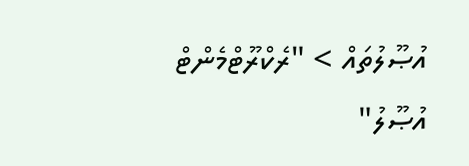އުޞޫލުތައް > "ރެކްރޫޓްމެންޓް އުޞޫލު"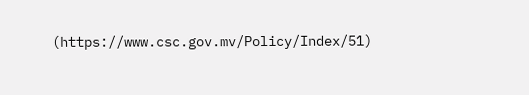(https://www.csc.gov.mv/Policy/Index/51)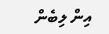އިން ލިބެން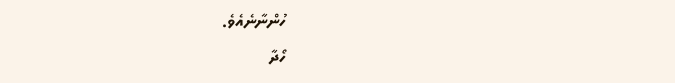ހުންނާނެއެވެ.
ހޯދާ